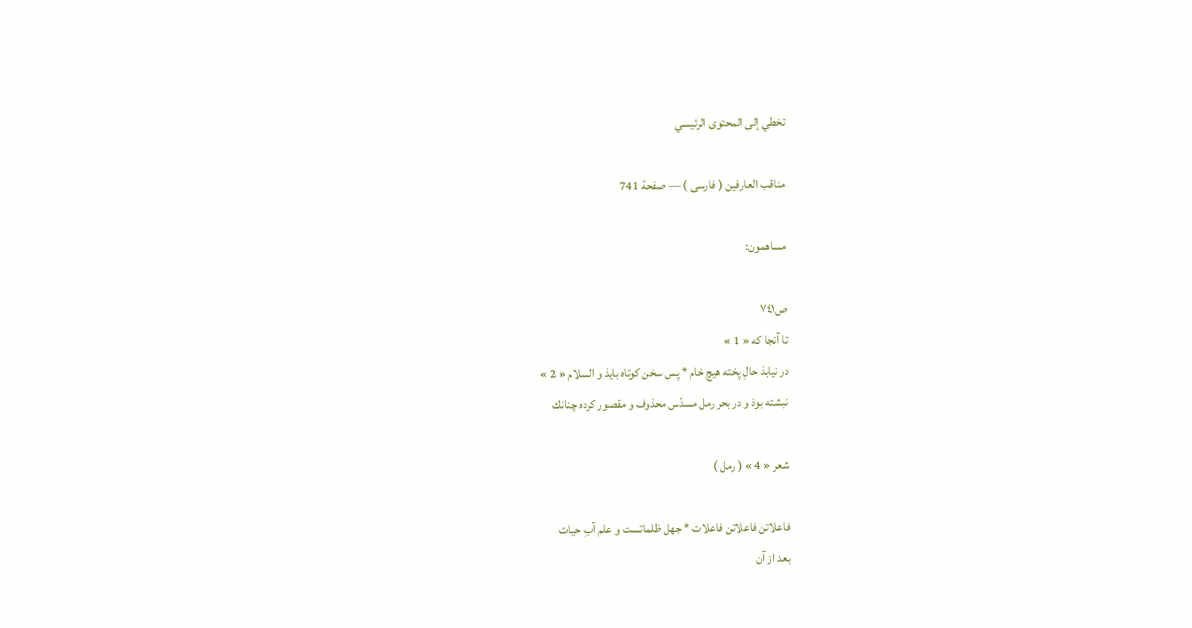تخطي إلى المحتوى الرئيسي

مناقب العارفين ( فارسى ) — صفحة 741

مساهمون:

ص٧٤١
تا آنجا كه « 1 »
در نيابذ حالِ پخته هيچ خام * پس سخن كوتاه بايذ و السلام « 2 »
نبشته بوذ و در بحر رمل مسدّس محذوف و مقصور كرده چنانك

شعر « 4 » ( رمل )

فاعلاتن فاعلاتن فاعلات * جهل ظلماتست و علم آبِ حيات
بعد از آن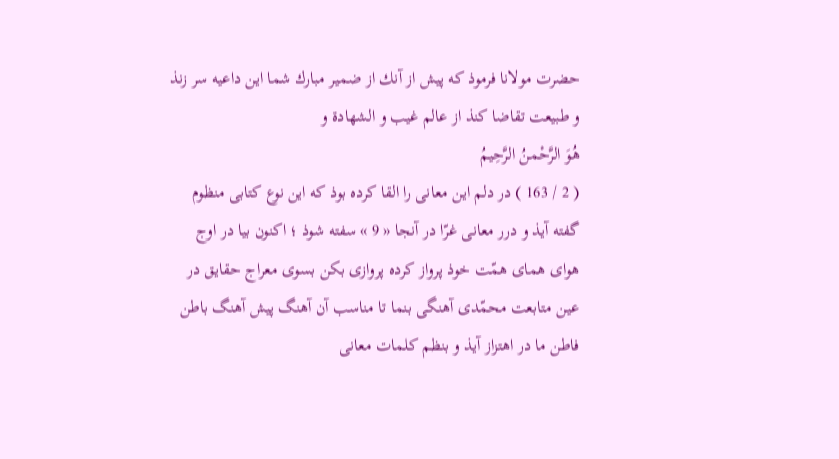حضرت مولانا فرموذ كه پيش از آنك از ضمير مبارك شما اين داعيه سر زنذ و طبيعت تقاضا كنذ از عالم غيب و الشهادة و
هُوَ الرَّحْمنُ الرَّحِيمُ
( 2 / 163 ) در دلم اين معانى را القا كرده بوذ كه اين نوع كتابى منظوم گفته آيذ و درر معانى غرّا در آنجا « 9 » سفته شوذ ؛ اكنون بيا در اوج هواى هماى همّت خوذ پرواز كرده پروازى بكن بسوى معراج حقايق در عين متابعت محمّدى آهنگى بنما تا مناسب آن آهنگ پيش آهنگ باطن فاطن ما در اهتزاز آيذ و بنظم كلمات معانى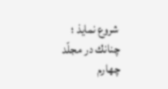شروع نمايذ ؛ چنانك در مجلّد چهارم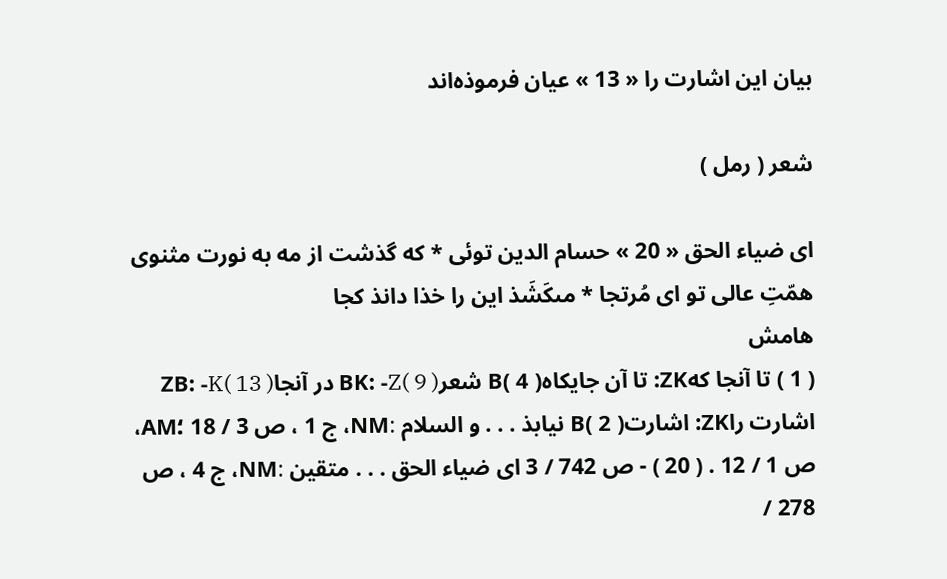بيان اين اشارت را « 13 » عيان فرموذه‌اند

شعر ( رمل )

اى ضياء الحق « 20 » حسام الدين توئى * كه گذشت از مه به نورت مثنوى همّتِ عالى تو اى مُرتجا * مىكَشَذ اين را خذا دانذ كجا
هامش
( 1 ) تا آنجا كهZK: تا آن جايكاهB( 4 ) شعرBK: -Z( 9 ) در آنجاZB: -K( 13 ) اشارت راZK: اشارتB( 2 ) نيابذ . . . و السلام :NM، ج 1 ، ص 3 / 18 ؛AM، ص 1 / 12 . ( 20 ) - ص 742 / 3 اى ضياء الحق . . . متقين :NM، ج 4 ، ص 278 /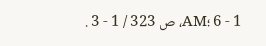1 - 6 ؛AM، ص 323 / 1 - 3 .